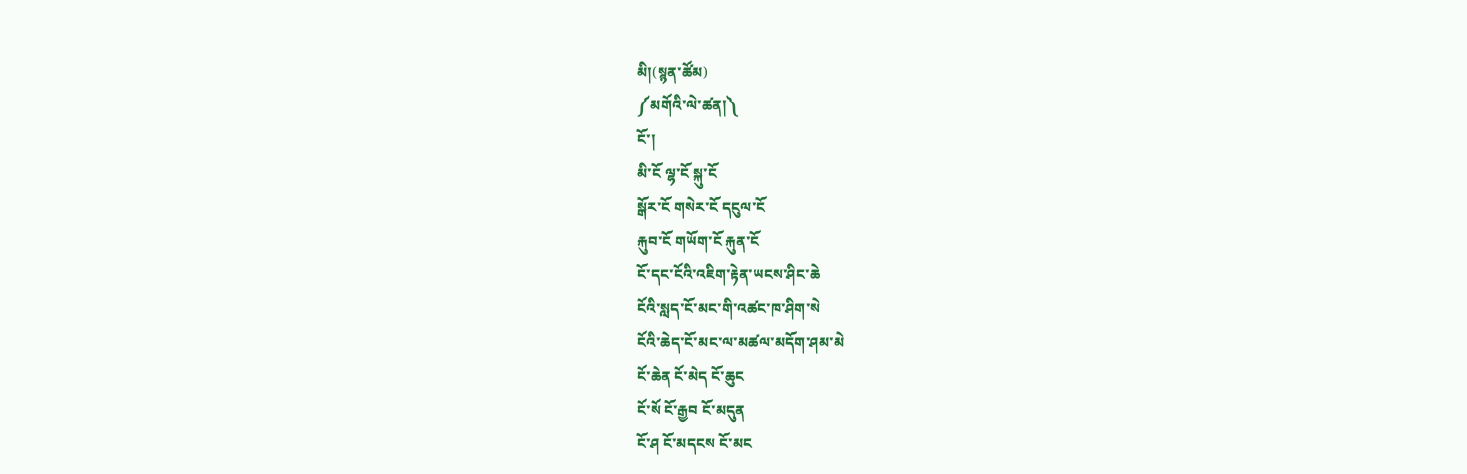མི།(སྙན་ཚོམ)
༼མགོའི་ལེ་ཚན།༽
ངོ་།
མི་ངོ ལྷ་ངོ སྐུ་ངོ
སྒོར་ངོ གསེར་ངོ དངུལ་ངོ
རྐུབ་ངོ གཡོག་ངོ རྐུན་ངོ
ངོ་དང་ངོའི་འཇིག་རྟེན་ཡངས་ཤིང་ཆེ
ངོའི་སླད་ངོ་མང་གི་འཚང་ཁ་ཤིག་སེ
ངོའི་ཆེད་ངོ་མང་ལ་མཚལ་མདོག་ཤམ་མེ
ངོ་ཆེན ངོ་མེད ངོ་ཆུང
ངོ་སོ ངོ་རྒྱབ ངོ་མདུན
ངོ་ཤ ངོ་མདངས ངོ་མང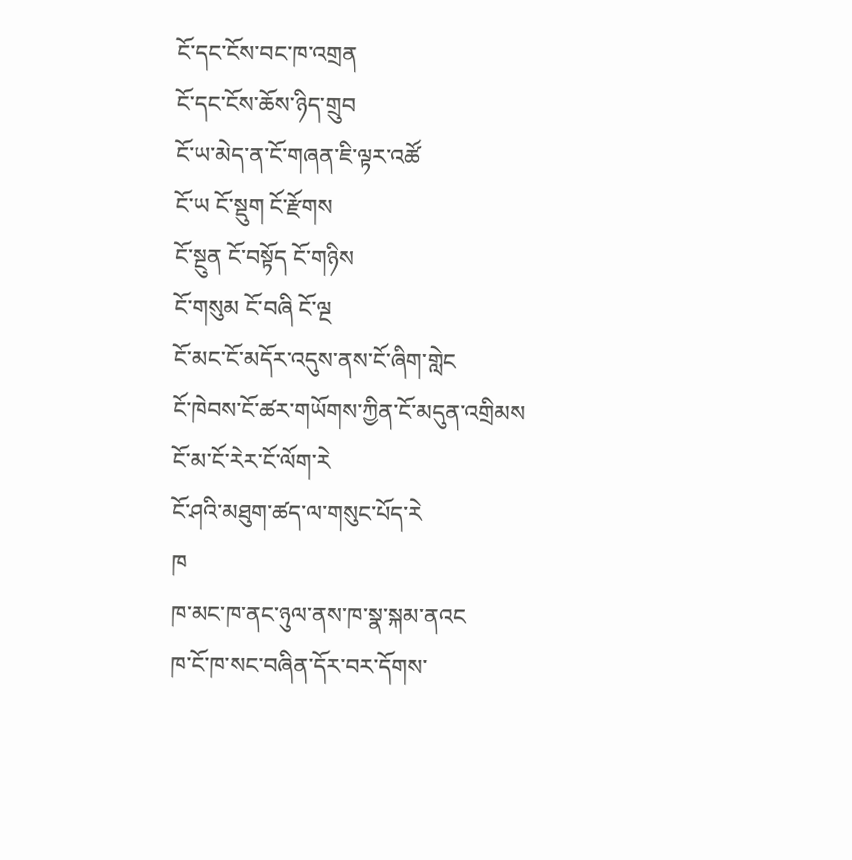ངོ་དང་ངོས་བང་ཁ་འགྲན
ངོ་དང་ངོས་ཆོས་ཉིད་གྲུབ
ངོ་ཡ་མེད་ན་ངོ་གཞན་ཇི་ལྟར་འཚོ
ངོ་ཡ ངོ་སྡུག ངོ་རྫོགས
ངོ་སྔུན ངོ་བསྟོད ངོ་གཉིས
ངོ་གསུམ ངོ་བཞི ངོ་ལྔ
ངོ་མང་ངོ་མདོར་འདུས་ནས་ངོ་ཞིག་གླེང
ངོ་ཁེབས་ངོ་ཚར་གཡོགས་ཀྱིན་ངོ་མདུན་འགྲིམས
ངོ་མ་ངོ་རེར་ངོ་ལོག་རེ
ངོ་ཤའི་མཐུག་ཚད་ལ་གསུང་པོད་རེ
ཁ
ཁ་མང་ཁ་ནང་ཉུལ་ནས་ཁ་སྣ་སྐམ་ནའང
ཁ་ངོ་ཁ་སང་བཞིན་དོར་བར་དོགས་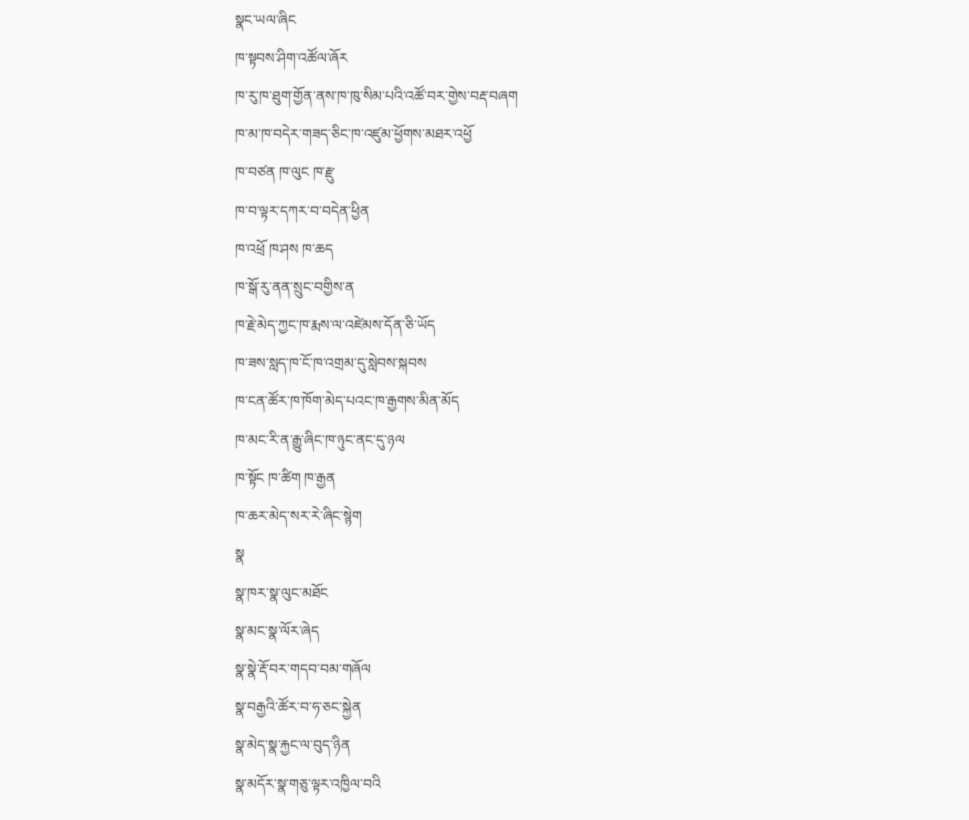སྣང་ཡལ་ཞིང
ཁ་སྟབས་ཤིག་འཚོལ་ཞོར
ཁ་རུ་ཁ་ཐུག་གྱོན་ནས་ཁ་ཁུ་སིམ་པའི་འཚོ་བར་གྱེས་བརྡ་བཞག
ཁ་མ་ཁ་བདེར་གཟད་ཅིང་ཁ་འཛུམ་ཕྱོགས་མཐར་འཕྱོ
ཁ་བཙན ཁ་ལུང ཁ་རྫུ
ཁ་བ་ལྟར་དཀར་བ་བདེན་ཕྱིན
ཁ་འཕྲོ ཁ་ཤས ཁ་ཆད
ཁ་སྒོ་རུ་ནན་སྲུང་བགྱིས་ན
ཁ་རྗེ་མེད་ཀྱང་ཁ་རྨས་ལ་འཛེམས་དོན་ཅི་ཡོད
ཁ་ཟས་སླད་ཁ་ངོ་ཁ་འགྲམ་དུ་སླེབས་སྐབས
ཁ་ངན་ཚོར་ཁ་ཁོག་མེད་པའང་ཁ་རྒྱགས་མིན་མོད
ཁ་མང་རི་ན་རྒྱུ་ཞིང་ཁ་ཉུང་ནང་དུ་ཉལ
ཁ་སྟོང ཁ་ཚིག ཁ་རྒྱན
ཁ་ཆར་མེད་སར་རེ་ཞིང་སྙེག
སྣ
སྣ་ཁར་སྣ་ལུང་མཐོང
སྣ་མང་སྣ་ལོར་ཞེད
སྣ་སྣེ་རྡོ་བར་གདབ་བམ་གཞོལ
སྣ་བརྒྱའི་ཚོར་བ་ཧ་ཅང་སྐྱེན
སྣ་མེད་སྣ་རྐྱང་ལ་བུད་ཉིན
སྣ་མདོར་སྣ་གཅུ་ལྟར་འཁྱིལ་བའི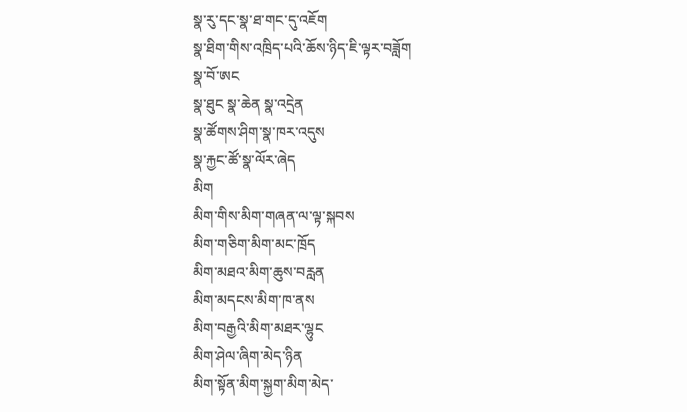སྣ་རུ་དང་སྣ་ཐ་གང་དུ་འཇོག
སྣ་ཐིག་གིས་འཁྲིད་པའི་ཆོས་ཉིད་ཇི་ལྟར་བཟློག
སྣ་བོ་ཨང
སྣ་ཐུང སྣ་ཆེན སྣ་འདྲེན
སྣ་ཚོགས་ཤིག་སྣ་ཁར་འདུས
སྣ་རྐྱང་ཚོ་སྣ་ལོར་ཞེད
མིག
མིག་གིས་མིག་གཞན་ལ་ལྟ་སྐབས
མིག་གཅིག་མིག་མང་ཁྲོད
མིག་མཐའ་མིག་ཆུས་བརླན
མིག་མདངས་མིག་ཁ་ནས
མིག་བརྒྱའི་མིག་མཐར་ལྷུང
མིག་ཤེལ་ཞིག་མེད་ཉིན
མིག་སྟོན་མིག་སྐྱག་མིག་མེད་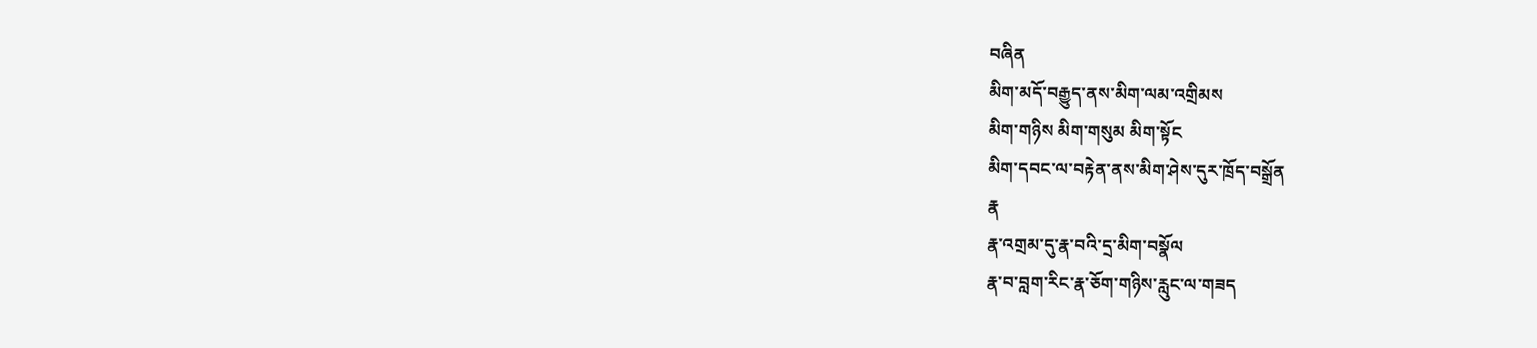བཞིན
མིག་མདོ་བརྒྱུད་ནས་མིག་ལམ་འགྲིམས
མིག་གཉིས མིག་གསུམ མིག་སྟོང
མིག་དབང་ལ་བརྟེན་ནས་མིག་ཤེས་དུར་ཁྲོད་བསྒྲོན
རྣ
རྣ་འགྲམ་དུ་རྣ་བའི་དྲ་མིག་བསྣོལ
རྣ་བ་བླག་རིང་རྣ་ཅོག་གཉིས་རླུང་ལ་གཟད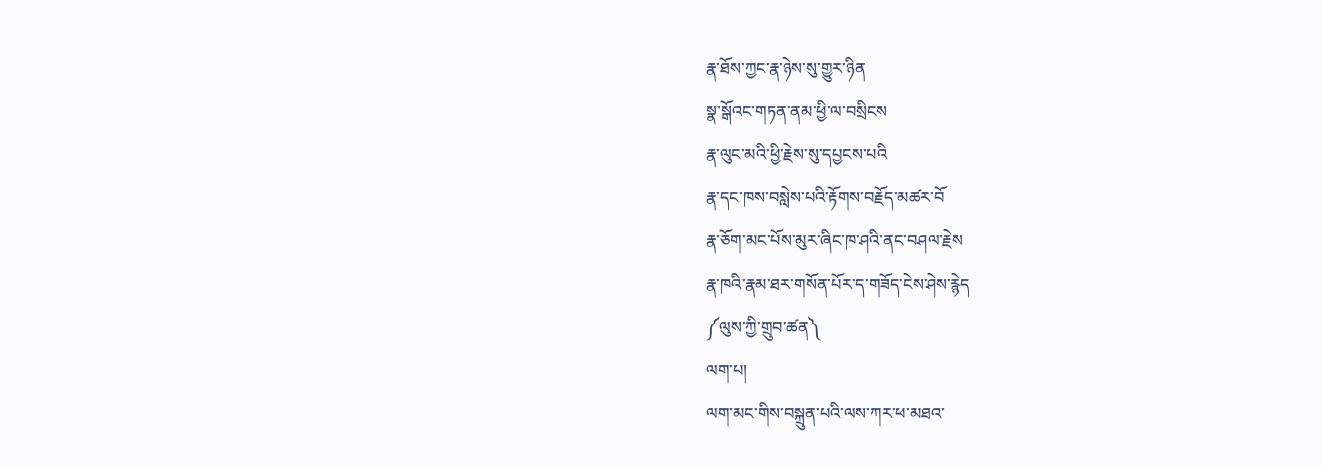རྣ་ཐོས་ཀྱང་རྣ་ཉེས་སུ་གྱུར་ཉིན
སྣ་སྒོའང་གཏན་ནམ་ཕྱི་ལ་བསྲིངས
རྣ་ལུང་མའི་ཕྱི་རྗེས་སུ་དཔྱངས་པའི
རྣ་དང་ཁས་བསླེས་པའི་རྟོགས་བརྗོད་མཚར་བོ
རྣ་ཅོག་མང་པོས་མུར་ཞིང་ཁ་ཤའི་ནང་བཤལ་རྗེས
རྣ་ཁའི་རྣམ་ཐར་གསོན་པོར་ད་གཟོད་ངེས་ཤེས་རྙེད
༼ལུས་ཀྱི་གྲུབ་ཚན༽
ལག་པ།
ལག་མང་གིས་བསྐྲུན་པའི་ལས་ཀར་ཕ་མཐའ་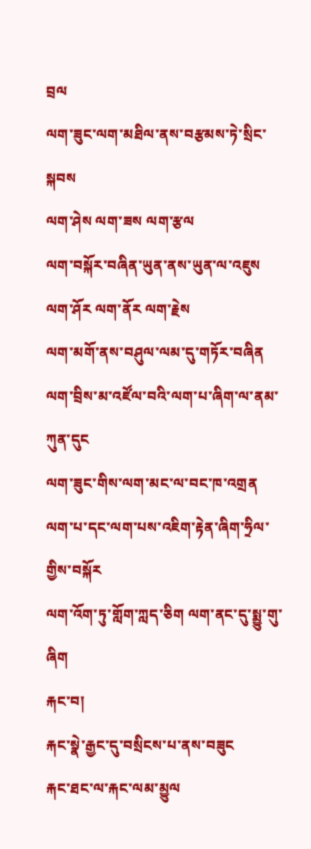བྲལ
ལག་ཟུང་ལག་མཐིལ་ནས་བརྩམས་ཏེ་སྲིང་སྐབས
ལག་ཤེས ལག་ཟས ལག་རྩལ
ལག་བསྐོར་བཞིན་ཡུན་ནས་ཡུན་ལ་འཇུས
ལག་ཤོར ལག་ནོར ལག་རྗེས
ལག་མགོ་ནས་བཤུལ་ལམ་དུ་གཏོར་བཞིན
ལག་བྲིས་མ་འཛོལ་བའི་ལག་པ་ཞིག་ལ་ནམ་ཀུན་དུང
ལག་ཟུང་གིས་ལག་མང་ལ་བང་ཁ་འགྲན
ལག་པ་དང་ལག་པས་འཇིག་རྟེན་ཞིག་ཧྲིལ་གྱིས་བསྐོར
ལག་འོག་ཏུ་གློག་ཀླད་ཅིག ལག་ནང་དུ་སྨྱུ་གུ་ཞིག
རྐང་བ།
རྐང་སྣེ་རྒྱང་དུ་བསྲིངས་པ་ནས་བཟུང
རྐང་ཐང་ལ་རྐང་ལམ་མྱུལ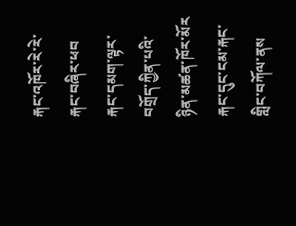རྐང་འཁོར་རེ་རེ་རྐང་བཞིར་ཕབ
རྐང་དམག་ལྟར་བགྲོད་ཀྱིན་པའི་ཉིན་མཚན་ཁོར་མོར
རྐང་དུང་ངམ་རྐང་གླིང་བཀོལ་ནས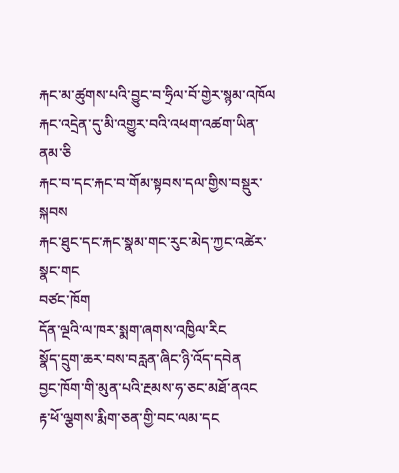རྐང་མ་ཚུགས་པའི་བྱུང་བ་ཧྲིལ་བོ་གྱེར་སྙམ་འཁོལ
རྐང་འདྲེན་དུ་མི་འགྱུར་བའི་འཕག་འཚག་ཡིན་ནམ་ཅི
རྐང་བ་དང་རྐང་བ་གོམ་སྟབས་དལ་གྱིས་བསྡུར་སྐབས
རྐང་ཐུང་དང་རྐང་སྣམ་གང་རུང་མེད་ཀྱང་འཚེར་སྣང་གང
བཙང་ཁོག
དོན་ལྔའི་ལ་ཁར་སྨག་ཞགས་འཁྱིལ་རིང
སྣོད་དྲུག་ཆར་བས་བརླན་ཞིང་ཉི་འོད་དབེན
བྱང་ཁོག་གི་མུན་པའི་རྔམས་ཧ་ཅང་མཐོ་ནའང
རྟ་ཕོ་ལྕགས་རྨིག་ཅན་གྱི་བང་ལམ་དང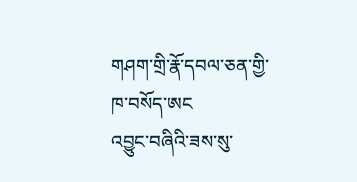གཤག་གྲི་རྣོ་དབལ་ཅན་གྱི་ཁ་བསོད་ཨང
འབྱུང་བཞིའི་ཟས་སུ་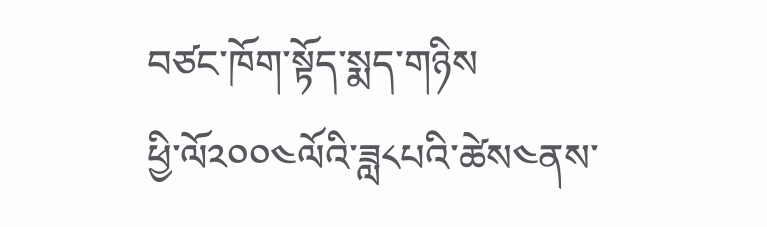བཙང་ཁོག་སྟོད་སྨད་གཉིས
ཕྱི་ལོ༢༠༠༤ལོའི་ཟླ༨པའི་ཚེས༤ནས་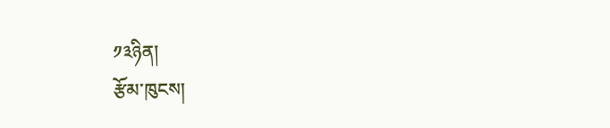༡༣ཉིན།
རྩོམ་ཁུངས།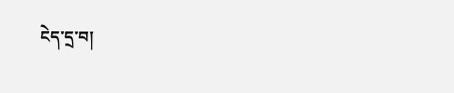ངེད་དྲ་བ།